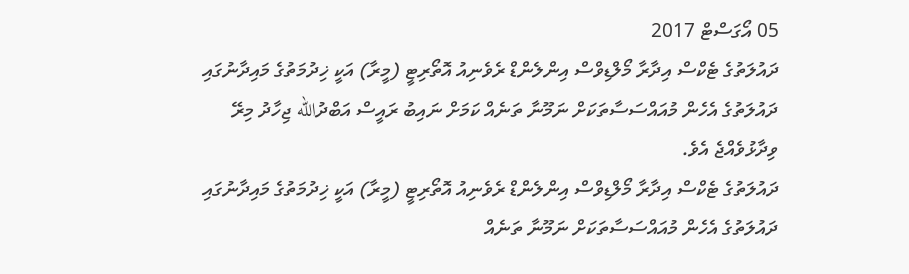05 އޯގަސްޓް 2017
ދައުލަތުގެ ޓެކްސް އިދާރާ މޯލްޑިވްސް އިންލެންޑް ރެވެނިއު އޮތޯރިޓީ (މީރާ) އަކީ ޚިދުމަތުގެ މައިދާނުގައި ދައުލަތުގެ އެހެން މުއައްސަސާތަކަށް ނަމޫނާ ތަނެއް ކަމަށް ނައިބު ރައީސް އަބްދުالله ޖިހާދު މިރޭ ވިދާޅުވެއްޖެ އެވެ.
ދައުލަތުގެ ޓެކްސް އިދާރާ މޯލްޑިވްސް އިންލެންޑް ރެވެނިއު އޮތޯރިޓީ (މީރާ) އަކީ ޚިދުމަތުގެ މައިދާނުގައި ދައުލަތުގެ އެހެން މުއައްސަސާތަކަށް ނަމޫނާ ތަނެއް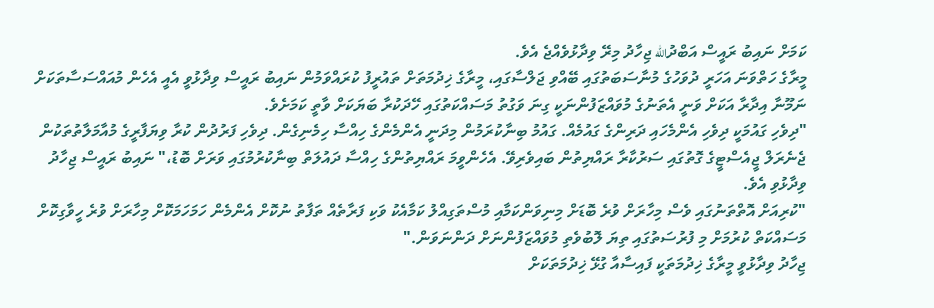ކަމަށް ނައިބު ރައީސް އަބްދުالله ޖިހާދު މިރޭ ވިދާޅުވެއްޖެ އެވެ.
މީރާގެ ހަތްވަނަ އަހަރީ ދުވަހުގެ މުނާސަބަތުގައި ބޭއްވި ޖަލްސާގައި، މީރާގެ ޚިދުމަތަށް ތައުރީފު ކުރައްވަމުން ނައިބު ރައީސް ވިދާޅުވީ އެއީ އެހެން މުއައްސަސާތަކަށް ނަމޫނާ އިދާރާ އަކަށް ވަނީ އެތަނުގެ މުވައްޒަފުންނަކީ ގިނަ ވަގުތު މަސައްކަތުގައި ހޭދަކުރާ ބަޔަކަށް ވާތީ ކަމަށެވެ.
"ދިވެހި ގައުމަކީ ދިވެހި އެންމެހައި ދަރިންގެ ގައުމެއް. ގައުމު ބިނާކުރަމުން މިދަނީ އެންމެންގެ ހިއްސާ ހިމެނިގެން. ދިވެހި ފަރުދުން ކުރާ ވިޔަފާރީގެ މުއާމަލާތުތަކުން ޖެނެރަލް ޖީއެސްޓީގެ ގޮތުގައި ސަރުކާރާ ރައްޔިތުން ބައިވެރިވޭ. އެހެންވީމަ ރައްޔިތުންގެ ހިއްސާ ދައުލަތް ބިނާކުރުމުގައި ވަރަށް ބޮޑު،" ނައިބު ރައީސް ޖިހާދު ވިދާޅުވި އެވެ.
"ކުރިއަށް އޮތްތަނުގައި ވެސް މިހާރަށް ވުރެ ބޮޑަށް މިނިވަންކަމާއި މުސްތަގިއްލު ކަމާއެކު ވަކި ފަރާތެއް ތަފާތު ނުކޮށް އެންމެން ހަމަހަމަކޮށް މިހާރަށް ވުރެ ހީވާގިކޮށް މަސައްކަތް ކުރުމަށް މި ފުރުސަތުގައި ތިޔަ ލޮބުވެތި މުވައްޒަފުންނަށް ދަންނަވަން."
ޖިހާދު ވިދާޅުވީ މީރާގެ ޚިދުމަތަކީ ފައިސާއާ ގުޅޭ ޚިދުމަތަކަށް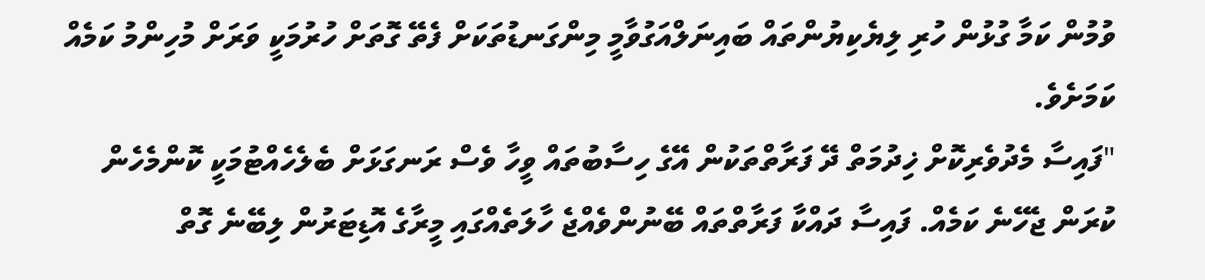ވުމުން ކަމާ ގުޅުން ހުރި ލިޔެކިޔުންތައް ބައިނަލްއަގުވާމީ މިންގަނޑުތަކަށް ފެތޭ ގޮތަށް ހުރުމަކީ ވަރަށް މުހިންމު ކަމެއް ކަމަށެވެ.
"ފައިސާ މެދުވެރިކޮށް ޚިދުމަތް ދޭ ފަރާތްތަކުން އޭގެ ހިސާބުތައް ވީހާ ވެސް ރަނގަޅަށް ބެލެހެއްޓުމަކީ ކޮންމެހެން ކުރަން ޖެހޭނެ ކަމެއް. ފައިސާ ދައްކާ ފަރާތްތައް ބޭނުންވެއްޖެ ހާލަތެއްގައި މީރާގެ އޮޑިޓަރުން ލިބޭނެ ގޮތް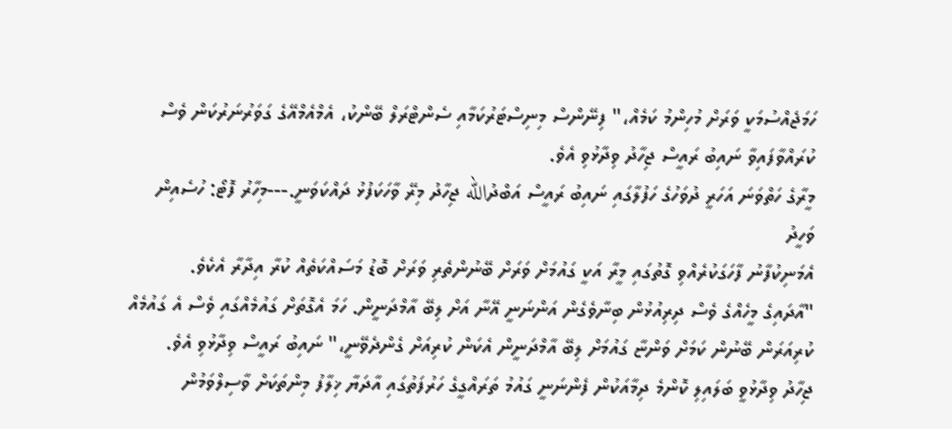ހަމަޖެއްސުމަކީ ވަރަށް މުހިންމު ކަމެއް،" ފިނޭންސް މިނިސްޓަރުކަމާއި ސެންޓްރަލް ބޭންކު، އެމްއެމްއޭގެ ގަވަރުނަރުކަން ވެސް ކުރައްވާފައިވާ ނައިބު ރައީސް ޖިހާދު ވިދާޅުވި އެވެ.
މީރާގެ ހަތްވަނަ އަހަރީ ދުވަހުގެ ހަފުލާގައި ނައިބު ރައީސް އަބްދުالله ޖިހާދު މިރޭ ވާހަކަފުޅު ދައްކަވަނީ.---މިހާރު ފޮޓޯ: ހުސެއިން ވަހީދު
އެމަނިކުފާނު ފާހަގަކުރެއްވި ގޮތުގައި މީރާ އަކީ ގައުމަށް ވަރަށް ބޭނުންތެރި ވަރަށް ބޮޑު މަސައްކަތެއް ކުރާ އިދާރާ އެކެވެ.
"އާދައިގެ މީހެއްގެ ވެސް ދިރިއުޅުން ބިނާވެގެން އަންނަނީ އޭނާ އަށް ލިބޭ އާމްދަނީން. ހަމަ އެގޮތަށް ގައުމެއްގައި ވެސް އެ ގައުމެއް ކުރިއަރަން ބޭނުން ކަމަށް ވަންޏާ ގައުމަށް ލިބޭ އާމްދަނީން އެކަން ކުރިއަށް ގެންދެވޭނީ،" ނައިބު ރައީސް ވިދާޅުވި އެވެ.
ޖިހާދު ވިދާޅުވީ ބަލައިލި ކޮންމެ ދިމާއަކުން ފެންނަނީ ގައުމު ތަރައްގީގެ ހަރުފަތުގައި އާދަޔާ ޚިލާފު މިންތަކަށް ވާސިލްވަމުން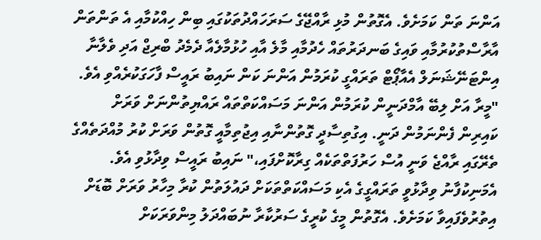އަންނަ ތަން ކަމަށެވެ. އެގޮތުން މުޅި ރާއްޖޭގެ ސަރަހައްދުތަކުގައި ބިން ހިއްކުމާއި އެ ތަންތަން އާރާސްތުކުރުމާއި ވައިގެ ބަނދަރުތައް ހެދުމާއި މާލެ އާއި ހުޅުމާލެއާ ދެމެދު ބްރިޖް އަދި ވެލާނާ އިންޓަނޭޝަނަލް އެއާޕޯޓް ތަރައްގީ ކުރަމުން އަންނަ ކަން ނައިބު ރައީސް ފާހަގަކުރެއްވި އެވެ.
"މީރާ އަށް ލިބޭ އާމްދަނީން ކުރަމުން އަންނަ މަސައްކަތްތައް ރައްޔިތުންނަށް ވަރަށް ކައިރިން ފެންނަމުން ދަނީ. އިގުތިސާދީ ގޮތުންނާއި އިޖުތިމާއީ ގޮތުން ވަރަށް ކުރު މުއްދަތެއްގެ ތެރޭގައި ރާއްޖެ ވަނީ އުސް ހަރުފަތްތަކެއް ގިރާކޮށްފައި،" ނައިބު ރައީސް ވިދާޅުވި އެވެ.
އެމަނިކުފާނު ވިދާޅުވީ ތަރައްގީގެ އެކި މަސައްކަތްތަކަށް ދައުލަތުން ކުރާ މިހާރު ވަރަށް ބޮޑަށް އިތުރުވެފައިވާ ކަމަށެވެ. އެގޮތުން މީގެ ކުރީގެ ސަރުކާރާ ނުބައްދަލު މިންވަރަކަށް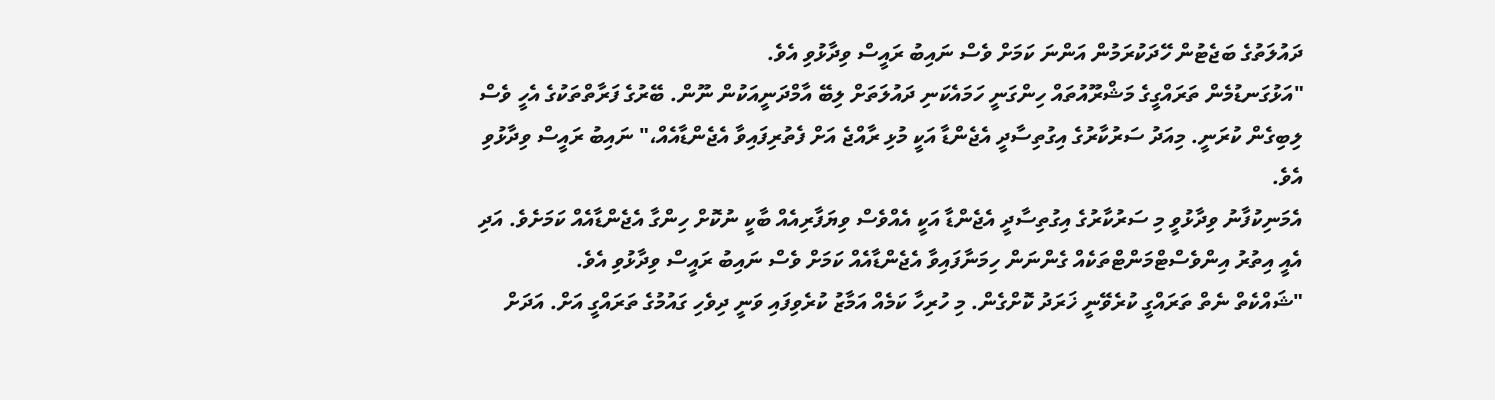ދައުލަތުގެ ބަޖެޓުން ހޭދަކުރަމުން އަންނަ ކަމަށް ވެސް ނައިބު ރައީސް ވިދާޅުވި އެވެ.
"އަޅުގަނޑުމެން ތަރައްގީގެ މަޝްރޫއުތައް ހިންގަނީ ހަމައެކަނި ދައުލަތަށް ލިބޭ އާމްދަނީއަކުން ނޫން. ބޭރުގެ ފަރާތްތަކުގެ އެހީ ވެސް ލިބިގެން ކުރަނީ. މިއަދު ސަރުކާރުގެ އިގުތިސާދީ އެޖެންޑާ އަކީ މުޅި ރާއްޖެ އަށް ފެތުރިފައިވާ އެޖެންޑާއެއް،" ނައިބު ރައީސް ވިދާޅުވި އެވެ.
އެމަނިކުފާނު ވިދާޅުވީ މި ސަރުކާރުގެ އިގުތިސާދީ އެޖެންޑާ އަކީ އެއްވެސް ވިޔަފާރިއެއް ބާކީ ނުކޮށް ހިންގާ އެޖެންޑާއެއް ކަމަށެވެ. އަދި އެއީ އިތުރު އިންވެސްޓްމަންޓްތަކެއް ގެންނަން ހިމަނާފައިވާ އެޖެންޑާއެއް ކަމަށް ވެސް ނައިބު ރައީސް ވިދާޅުވި އެވެ.
"ޝައްކެތް ނެތް ތަރައްގީ ކުރެވޭނީ ޚަރަދު ކޮށްގެން. މި ހުރިހާ ކަމެއް އަމާޒު ކުރެވިފައި ވަނީ ދިވެހި ގައުމުގެ ތަރައްގީ އަށް. އަދަށް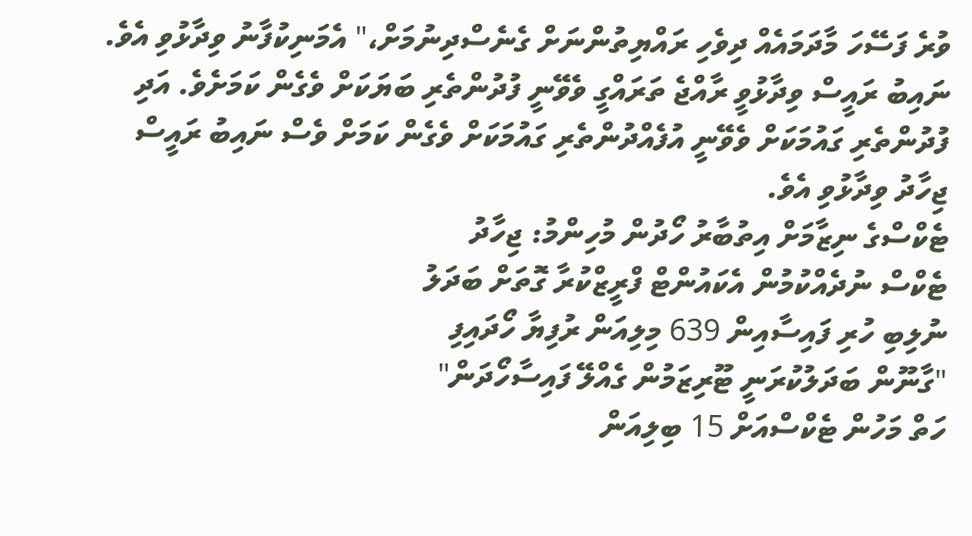ވުރެ ފަސޭހަ މާދަމައެއް ދިވެހި ރައްޔިތުންނަށް ގެނެސްދިނުމަށް،" އެމަނިކުފާނު ވިދާޅުވި އެވެ.
ނައިބު ރައީސް ވިދާޅުވީ ރާއްޖެ ތަރައްގީ ވެވޭނީ ފުދުންތެރި ބަޔަކަށް ވެގެން ކަމަށެވެ. އަދި ފުދުންތެރި ގައުމަކަށް ވެވޭނީ އުފެއްދުންތެރި ގައުމަކަށް ވެގެން ކަމަށް ވެސް ނައިބު ރައީސް ޖިހާދު ވިދާޅުވި އެވެ.
ޓެކްސްގެ ނިޒާމަށް އިތުބާރު ހޯދުން މުހިންމު: ޖިހާދު
ޓެކްސް ނުދެއްކުމުން އެކައުންޓް ފްރީޒްކުރާ ގޮތަށް ބަދަލު
ނުލިބި ހުރި ފައިސާއިން 639 މިލިއަން ރުފިޔާ ހޯދައިފި
"ގާނޫން ބަދަލުކުރަނީ ޓޫރިޒަމުން ގެއްލޭ ފައިސާހޯދަން"
ހަތް މަހުން ޓެކްސްއަށް 15 ބިލިއަން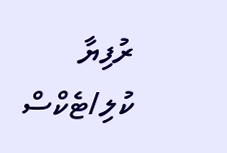ރުފިޔާ
ކުލި/ޓެކްސް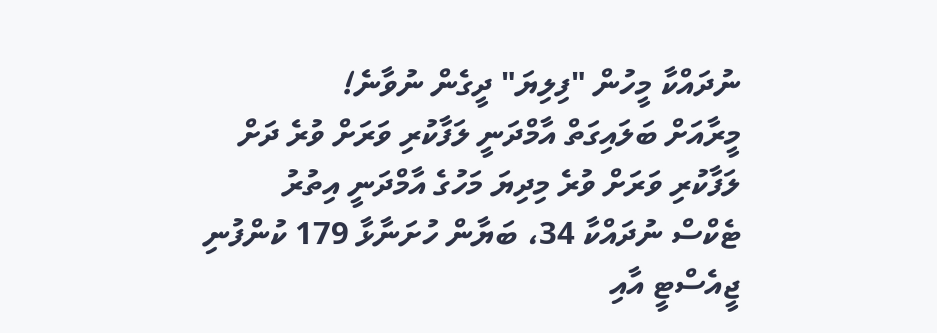ނުދައްކާ މީހުން "ފިލިޔަ" ދީގެން ނުވާނެ!
މީރާއަށް ބަލައިގަތް އާމްދަނީ ލަފާކުރި ވަރަށް ވުރެ ދަށް
ލަފާކުރި ވަރަށް ވުރެ މިދިޔަ މަހުގެ އާމްދަނީ އިތުރު
ޓެކްސް ނުދައްކާ 34، ބަޔާން ހުށަނާޅާ 179 ކުންފުނި
ޖީއެސްޓީ އާއި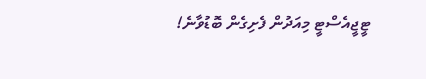ޓީޖީއެސްޓީ މިއަދުން ފެށިގެން ބޮޑުވާނެ!